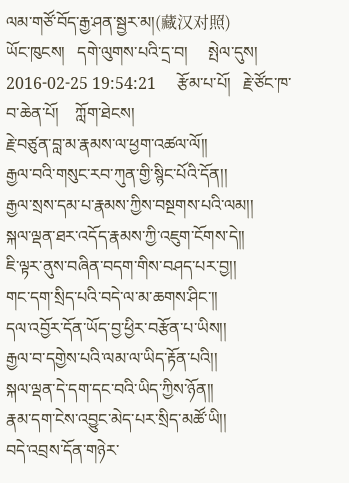ལམ་གཙོ་བོད་རྒྱ་ཤན་སྦྱར་མ།(藏汉对照)
ཡོང་ཁུངས།   དགེ་ལུགས་པའི་དྲ་བ།     སྤེལ་དུས།  2016-02-25 19:54:21     རྩོམ་པ་པོ།   རྗེ་ཙོང་ཁ་བ་ཆེན་པོ།    ཀློག་ཐེངས།
རྗེ་བཙུན་བླ་མ་རྣམས་ལ་ཕྱག་འཚལ་ལོ།།
རྒྱལ་བའི་གསུང་རབ་ཀུན་གྱི་སྙིང་པོའི་དོན།།
རྒྱལ་སྲས་དམ་པ་རྣམས་ཀྱིས་བསྔགས་པའི་ལམ།།
སྐལ་ལྡན་ཐར་འདོད་རྣམས་ཀྱི་འཇུག་ངོགས་དེ།།
ཇི་ལྟར་ནུས་བཞིན་བདག་གིས་བཤད་པར་བྱ།།
གང་དག་སྲིད་པའི་བདེ་ལ་མ་ཆགས་ཤིང་།།
དལ་འབྱོར་དོན་ཡོད་བྱ་ཕྱིར་བརྩོན་པ་ཡིས།།
རྒྱལ་བ་དགྱེས་པའི་ལམ་ལ་ཡིད་རྟོན་པའི།།
སྐལ་ལྡན་དེ་དག་དང་བའི་ཡིད་ཀྱིས་ཉོན།།
རྣམ་དག་ངེས་འབྱུང་མེད་པར་སྲིད་མཚོ་ཡི།།
བདེ་འབྲས་དོན་གཉེར་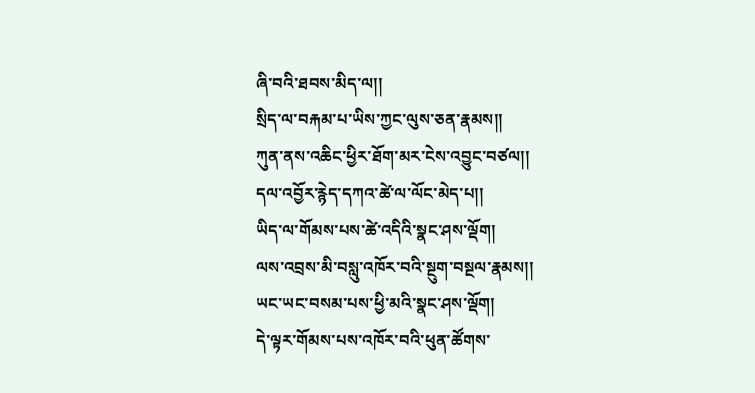ཞི་བའི་ཐབས་མིད་ལ།།
སྲིད་ལ་བརྐམ་པ་ཡིས་ཀྱང་ལུས་ཅན་རྣམས།།
ཀུན་ནས་འཆིང་ཕྱིར་ཐོག་མར་ངེས་འབྱུང་བཙལ།།
དལ་འབྱོར་རྙེད་དཀའ་ཚེ་ལ་ལོང་མེད་པ།།
ཡིད་ལ་གོམས་པས་ཚེ་འདིའི་སྣང་ཤས་ལྡོག།
ལས་འབྲས་མི་བསླུ་འཁོར་བའི་སྔུག་བསྔལ་རྣམས།།
ཡང་ཡང་བསམ་པས་ཕྱི་མའི་སྣང་ཤས་ལྡོག།
དེ་ལྟར་གོམས་པས་འཁོར་བའི་ཕུན་ཚོགས་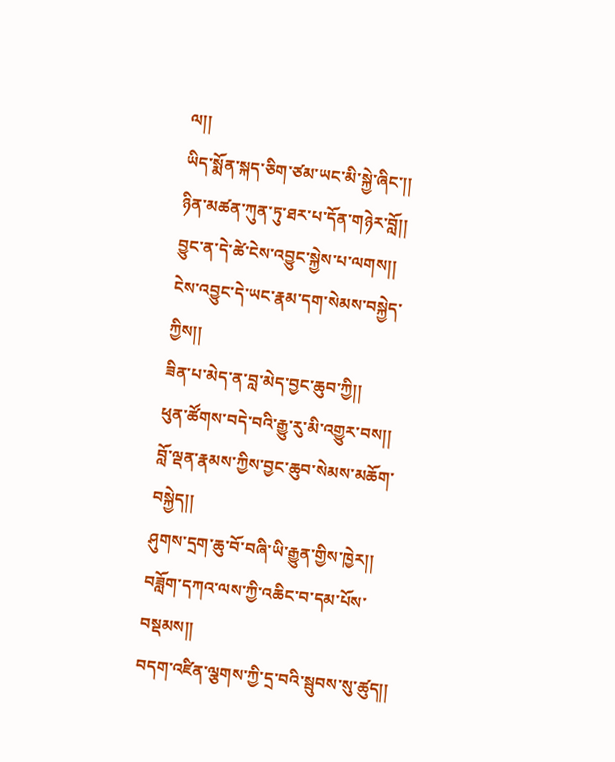ལ།།
ཡིད་སྨོན་སྐད་ཅིག་ཙམ་ཡང་མི་སྐྱེ་ཞིང་།།
ཉིན་མཚན་ཀུན་ཏུ་ཐར་པ་དོན་གཉེར་བློ།།
བྱུང་ན་དེ་ཚེ་ངེས་འབྱུང་སྐྱེས་པ་ལགས།།
ངེས་འབྱུང་དེ་ཡང་རྣམ་དག་སེམས་བསྐྱེད་ཀྱིས།།
ཟིན་པ་མེད་ན་བླ་མེད་བྱང་ཆུབ་ཀྱི།།
ཕུན་ཚོགས་བདེ་བའི་རྒྱུ་རུ་མི་འགྱུར་བས།།
བློ་ལྡན་རྣམས་ཀྱིས་བྱང་ཆུབ་སེམས་མཆོག་བསྐྱེད།།
ཤུགས་དྲག་ཆུ་བོ་བཞི་ཡི་རྒྱུན་གྱིས་ཁྱེར།།
བཟློག་དཀའ་ལས་ཀྱི་འཆིང་བ་དམ་པོས་བསྡམས།།
བདག་འཛིན་ལྕགས་ཀྱི་དྲ་བའི་སྦུབས་སུ་ཚུད།།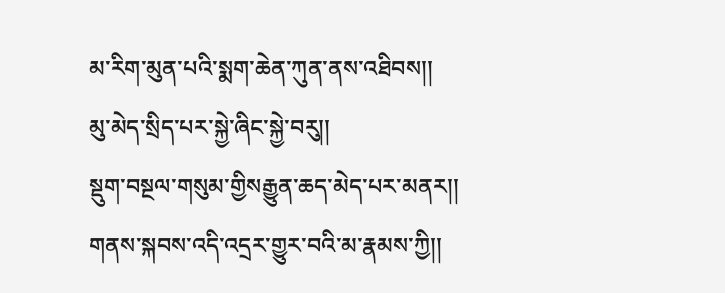མ་རིག་མུན་པའི་སྨག་ཆེན་ཀུན་ནས་འཐིབས།།
མུ་མེད་སྲིད་པར་སྐྱེ་ཞིང་སྐྱེ་བརུ།།
སྡུག་བསྔལ་གསུམ་གྱིསརྒྱུན་ཆད་མེད་པར་མནར།།
གནས་སྐབས་འདི་འདྲར་གྱུར་བའི་མ་རྣམས་ཀྱི།།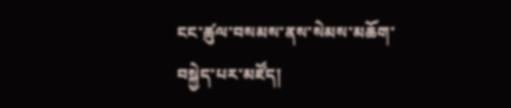ངང་ཚུལ་བསམས་ནས་སེམས་མཆོག་བསྐྱེད་པར་མཛོད།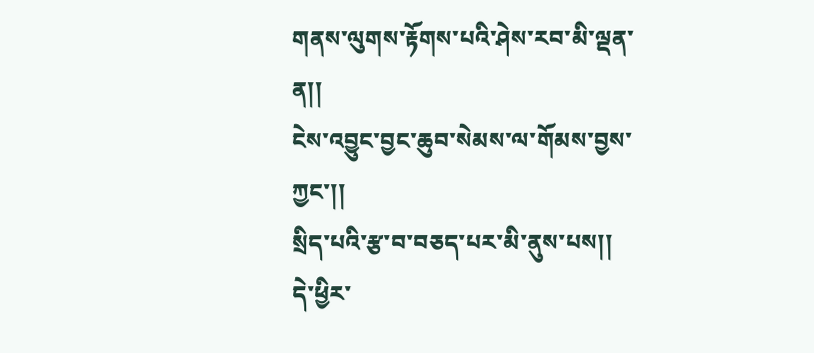གནས་ལུགས་རྟོགས་པའི་ཤེས་རབ་མི་ལྡན་ན།།
ངེས་འབྱུང་བྱང་ཆུབ་སེམས་ལ་གོམས་བྱས་ཀྱང་།།
སྲིད་པའི་རྩ་བ་བཅད་པར་མི་ནུས་པས།།
དེ་ཕྱིར་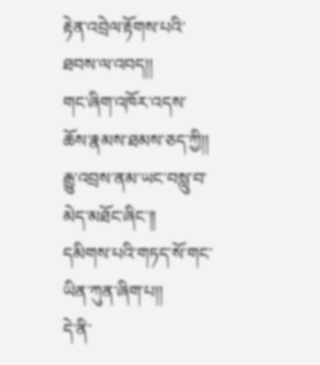རྟེན་འབྲེལ་རྟོགས་པའི་ཐབས་ལ་འབད།།
གང་ཞིག་འཁོར་འདས་ཆོས་རྣམས་ཐམས་ཅད་ཀྱི།།
རྒྱུ་འབྲས་ནམ་ཡང་བསླུ་བ་མེད་མཐོང་ཞིང་།།
དམིགས་པའི་གཏད་སོ་གང་ཡིན་ཀུན་ཞིག་པ།།
དེ་ནི་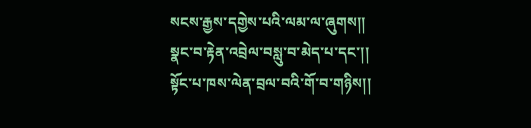སངས་རྒྱས་དགྱེས་པའི་ལམ་ལ་ཞུགས།།
སྣང་བ་རྟེན་འབྲེལ་བསླུ་བ་མེད་པ་དང་།།
སྟོང་པ་ཁས་ལེན་བྲལ་བའི་གོ་བ་གཉིས།།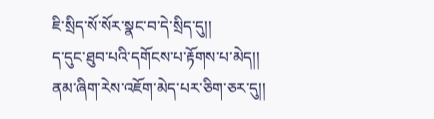ཇི་སྲིད་སོ་སོར་སྣང་བ་དེ་སྲིད་དུ།།
ད་དུང་ཐུབ་པའི་དགོངས་པ་རྟོགས་པ་མེད།།
ནམ་ཞིག་རེས་འཇོག་མེད་པར་ཅིག་ཅར་དུ།།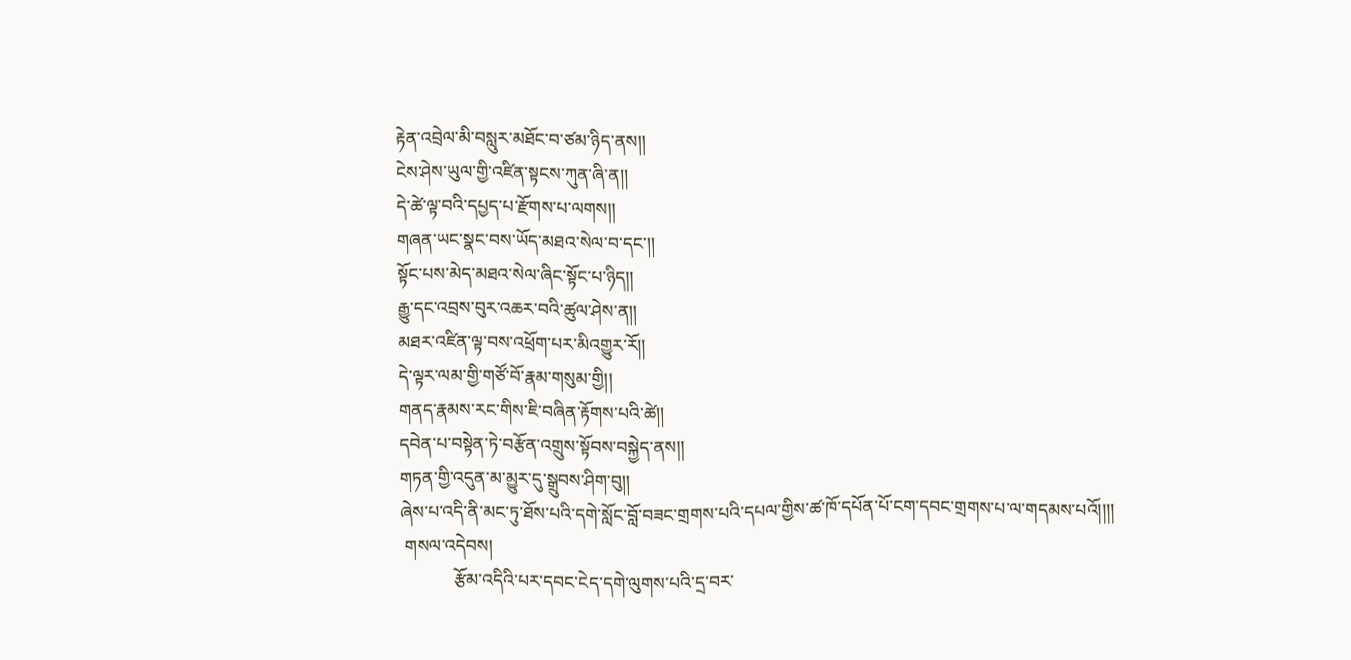རྟེན་འབྲེལ་མི་བསླུར་མཐོང་བ་ཙམ་ཉིད་ནས།།
ངེས་ཤེས་ཡུལ་གྱི་འཛིན་སྟངས་ཀུན་ཞི་ན།།
དེ་ཚེ་ལྟ་བའི་དཔྱད་པ་རྫོགས་པ་ལགས།།
གཞན་ཡང་སྣང་བས་ཡོད་མཐའ་སེལ་བ་དང་།།
སྟོང་པས་མེད་མཐའ་སེལ་ཞིང་སྟོང་པ་ཉིད།།
རྒྱུ་དང་འབྲས་བུར་འཆར་བའི་ཚུལ་ཤེས་ན།།
མཐར་འཛིན་ལྟ་བས་འཕྲོག་པར་མིའགྱུར་རོ།།
དེ་ལྟར་ལམ་གྱི་གཙོ་བོ་རྣམ་གསུམ་གྱི།།
གནད་རྣམས་རང་གིས་ཇི་བཞིན་རྟོགས་པའི་ཚེ།།
དབེན་པ་བསྟེན་ཏེ་བརྩོན་འགྲུས་སྟོབས་བསྐྱེད་ནས།།
གཏན་གྱི་འདུན་མ་མྱུར་དུ་སྒྲུབས་ཤིག་བུ།།
ཞེས་པ་འདི་ནི་མང་ཏུ་ཐོས་པའི་དགེ་སློང་བློ་བཟང་གྲགས་པའི་དཔལ་གྱིས་ཚ་ཁོ་དཔོན་པོ་ངག་དབང་གྲགས་པ་ལ་གདམས་པའོ།།།།
 གསལ་འདེབས།
            རྩོམ་འདིའི་པར་དབང་ངེད་དགེ་ལུགས་པའི་དྲ་བར་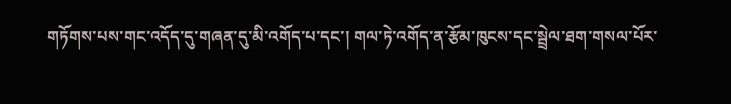གཏོགས་པས་གང་འདོད་དུ་གཞན་དུ་མི་འགོད་པ་དང་། གལ་ཏེ་འགོད་ན་རྩོམ་ཁུངས་དང་སྦྲེལ་ཐག་གསལ་པོར་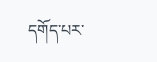དགོད་པར་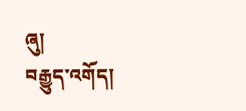ཞུ།
བརྒྱུད་འགོད།